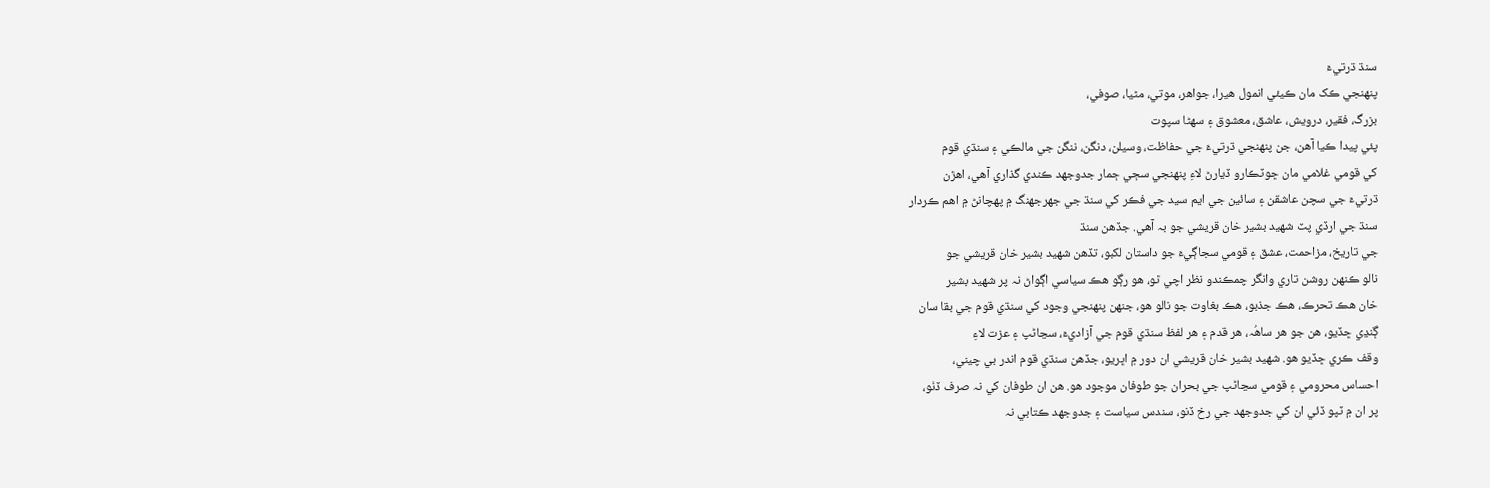سنڌ ڌرتيءَ
پنهنجي ڪک مان ڪيئي انمول هيرا، جواهر، موتي، مڻيا، صوفي،
بزرگ، فقير، درويش، عاشق، معشوق ۽ سهڻا سپوت
پئي پيدا ڪيا آهن، جن پنهنجي ڌرتيءَ جي حفاظت، وسيلن، دنگن، ننگن جي مالڪي ۽ سنڌي قوم
کي قومي غلامي مان ڇوٽڪارو ڏيارڻ لاءِ پنهنجي سڄي ڄمار جدوجهد ڪندي گذاري آهي، اهڙن
ڌرتيءَ جي سچن عاشقن ۽ سائين جي ايم سيد جي فڪر کي سنڌ جي جهرجهنگ ۾ پهچانڻ ۾ اهم ڪردار
سنڌ جي ارڏي پٽ شهيد بشير خان قريشي جو بہ آهي. جڏهن سنڌ
جي تاريخ، مزاحمت، عشق ۽ قومي سجاڳيءَ جو داستان لکبو، تڏهن شھيد بشير خان قريشي جو
نالو ڪنھن روشن تاري وانگر چمڪندو نظر اچي ٿو، هو رڳو هڪ سياسي اڳواڻ نہ پر شھيد بشير
خان هڪ تحرڪ، هڪ جذبو، هڪ بغاوت جو نالو هو، جنھن پنھنجي وجود کي سنڌي قوم جي بقا سان
ڳنڍي ڇڏيو، هن جو هر ساھُہ، هر قدم ۽ هر لفظ سنڌي قوم جي آزاديءَ، سڃاڻپ ۽ عزت لاءِ
وقف ڪري ڇڏيو هو. شهيد بشير خان قريشي ان دور ۾ اڀريو، جڏهن سنڌي قوم اندر بي چيني،
احساس محرومي ۽ قومي سڃاڻپ جي بحران جو طوفان موجود هو. هن ان طوفان کي نہ صرف ڏٺو،
پر ان ۾ ٽپو ڏئي ان کي جدوجھد جي رخ ڏنو، سندس سياست ۽ جدوجهد ڪتابي نہ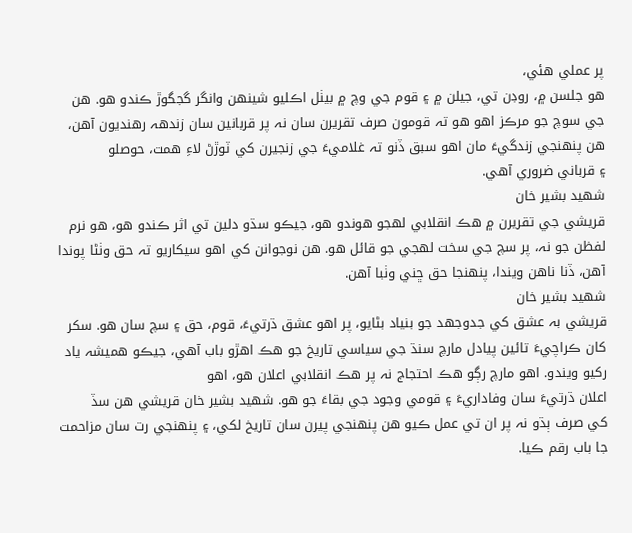پر عملي هئي،
هو جلسن ۾، روڊن تي، جيلن ۾ ۽ قوم جي وچ ۾ بيٺل اڪليو شينھن وانگر گجگوڙ ڪندو هو. هن
جي سوچ جو مرڪز اهو هو تہ قومون صرف تقريرن سان نہ پر قربانين سان زندهہ رهنديون آهن،
هن پنھنجي زندگيءَ مان اهو سبق ڏنو تہ غلاميءَ جي زنجيرن کي ٽوڙڻ لاءِ همت، حوصلو
۽ قرباني ضروري آهي.
شهيد بشير خان
قريشي جي تقريرن ۾ هڪ انقلابي لھجو هوندو هو، جيڪو سڌو دلين تي اثر ڪندو هو، هو نرم
لفظن جو نہ، پر سچ جي سخت لھجي جو قائل هو. هن نوجوانن کي اهو سيکاريو تہ حق وٺڻا پوندا
آهن، ڏنا ناهن ويندا، پنهنجا حق ڇني وٺبا آهن.
شھيد بشير خان
قريشي بہ عشق کي جدوجھد جو بنياد بڻايو، پر اهو عشق ڌرتيءَ، قوم، حق ۽ سچ سان هو. سکر
کان ڪراچيءَ تائين پيادل مارچ سنڌ جي سياسي تاريخ جو هڪ اهڙو باب آهي، جيڪو هميشہ ياد
رکيو ويندو. اهو مارچ رڳو هڪ احتجاج نہ پر هڪ انقلابي اعلان هو، اهو
اعلان ڌرتيءَ سان وفاداريءَ ۽ قومي وجود جي بقاءَ جو هو. شھيد بشير خان قريشي هن سڏ
کي صرف ٻڌو نہ پر ان تي عمل ڪيو هن پنھنجي پيرن سان تاريخ لکي، ۽ پنھنجي رت سان مزاحمت
جا باب رقم ڪيا.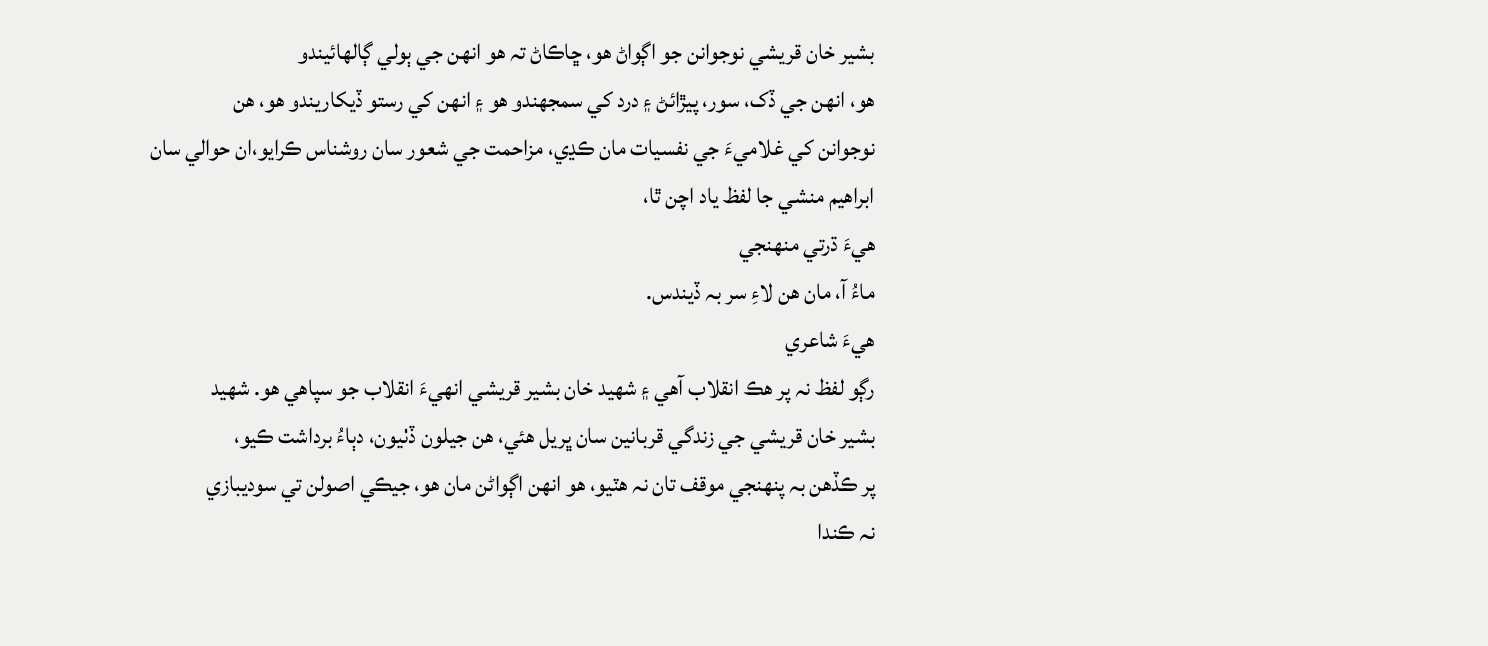بشير خان قريشي نوجوانن جو اڳواڻ هو، ڇاڪاڻ تہ هو انھن جي ٻولي ڳالھائيندو
هو، انھن جي ڏک، سور، پيڙائڻ ۽ درد کي سمجھندو هو ۽ انھن کي رستو ڏيکاريندو هو، هن
نوجوانن کي غلاميءَ جي نفسيات مان ڪڍي، مزاحمت جي شعور سان روشناس ڪرايو،ان حوالي سان
ابراهيم منشي جا لفظ ياد اچن ٿا،
ھيءَ ڌرتي منهنجي
ماءُ آ، مان هن لاءِ سر بہ ڏيندس.
هيءَ شاعري
رڳو لفظ نہ پر هڪ انقلاب آهي ۽ شھيد خان بشير قريشي انھيءَ انقلاب جو سپاهي هو. شهيد
بشير خان قريشي جي زندگي قربانين سان ڀريل هئي، هن جيلون ڏٺيون، دٻاءُ برداشت ڪيو،
پر ڪڏهن بہ پنھنجي موقف تان نہ هٽيو، هو انھن اڳواڻن مان هو، جيڪي اصولن تي سوديبازي
نہ ڪندا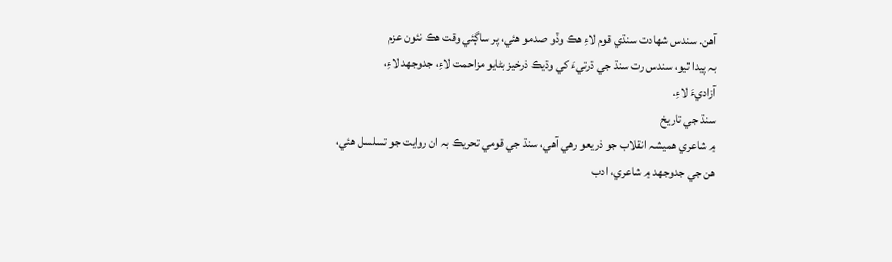آهن. سندس شھادت سنڌي قوم لاءِ هڪ وڏو صدمو هئي، پر ساڳئي وقت هڪ نئون عزم
بہ پيدا ٿيو، سندس رت سنڌ جي ڌرتيءَ کي وڌيڪ ذرخيز بڻايو مزاحمت لاءِ، جدوجھد لاءِ،
آزاديءَ لاءِ.
سنڌ جي تاريخ
۾ شاعري هميشہ انقلاب جو ذريعو رهي آهي، سنڌ جي قومي تحريڪ بہ ان روايت جو تسلسل هئي،
هن جي جدوجھد ۾ شاعري، ادب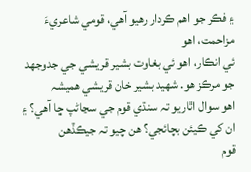۽ فڪر جو اهم ڪردار رهيو آهي، قومي شاعريءَ مزاحمت، اهو
ئي انڪار، اهو ئي بغاوت بشير قريشي جي جدوجھد جو مرڪز هو. شھيد بشير خان قريشي هميشہ
اهو سوال اٿاريو تہ سنڌي قوم جي سڃاڻپ ڇا آهي؟ ۽ ان کي ڪيئن بچائجي؟ هن چيو تہ جيڪڏهن
قوم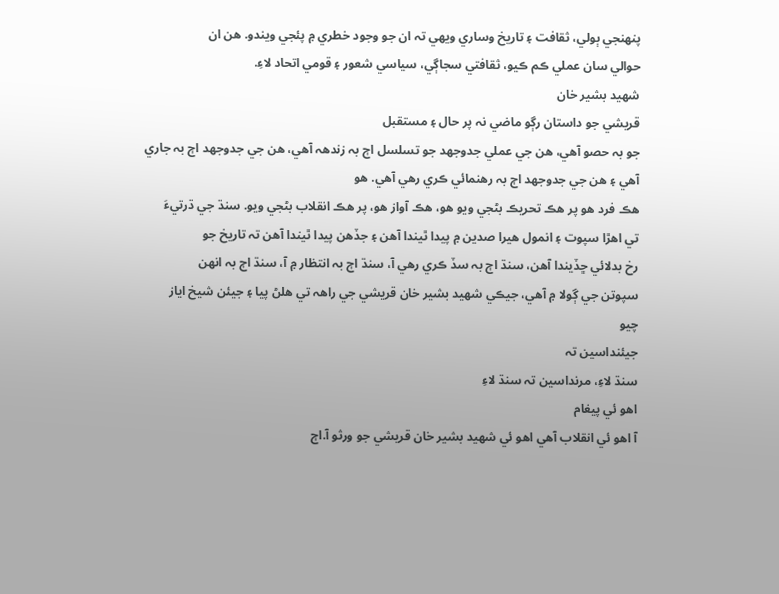پنھنجي ٻولي، ثقافت ۽ تاريخ وساري ويھي تہ ان جو وجود خطري ۾ پئجي ويندو. هن ان
حوالي سان عملي ڪم ڪيو، ثقافتي سجاڳي، سياسي شعور ۽ قومي اتحاد لاءِ.
شھيد بشير خان
قريشي جو داستان رڳو ماضي نہ پر حال ۽ مستقبل
جو بہ حصو آهي، هن جي عملي جدوجھد جو تسلسل اڄ بہ زندهہ آهي، هن جي جدوجھد اڄ بہ جاري
آهي ۽ هن جي جدوجھد اڄ بہ رهنمائي ڪري رهي آهي. هو
هڪ فرد هو پر هڪ تحريڪ بڻجي ويو هو، هڪ آواز هو، پر هڪ انقلاب بڻجي ويو. سنڌ جي ڌرتيءَ
تي اهڙا سپوت ۽ انمول هيرا صدين ۾ پيدا ٿيندا آهن ۽ جڏهن پيدا ٿيندا آهن تہ تاريخ جو
رخ بدلائي ڇڏيندا آهن، سنڌ اڄ بہ سڏ ڪري رهي آ، سنڌ اڄ بہ انتظار ۾ آ، سنڌ اڄ بہ انھن
سپوتن جي ڳولا ۾ آهي، جيڪي شھيد بشير خان قريشي جي راھہ تي هلڻ پيا ۽ جيئن شيخ اياز
چيو
جيئنداسين تہ
سنڌ لاءِ، مرنداسين تہ سنڌ لاءِ
اهو ئي پيغام
آ اهو ئي انقلاب آهي اهو ئي شھيد بشير خان قريشي جو ورثو آ.اڄ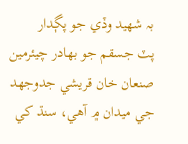بہ شهيد وڏي جو پڳدار
پٽ جسقم جو بهادر چيئرمين صنعان خان قريشي جدوجهد جي ميدان ۾ آهي، سنڌ کي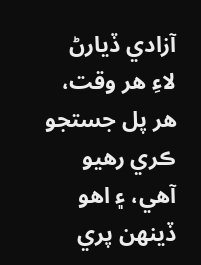آزادي ڏيارڻ
لاءِ هر وقت، هر پل جستجو ڪري رهيو آهي، ۽ اهو ڏينهن پري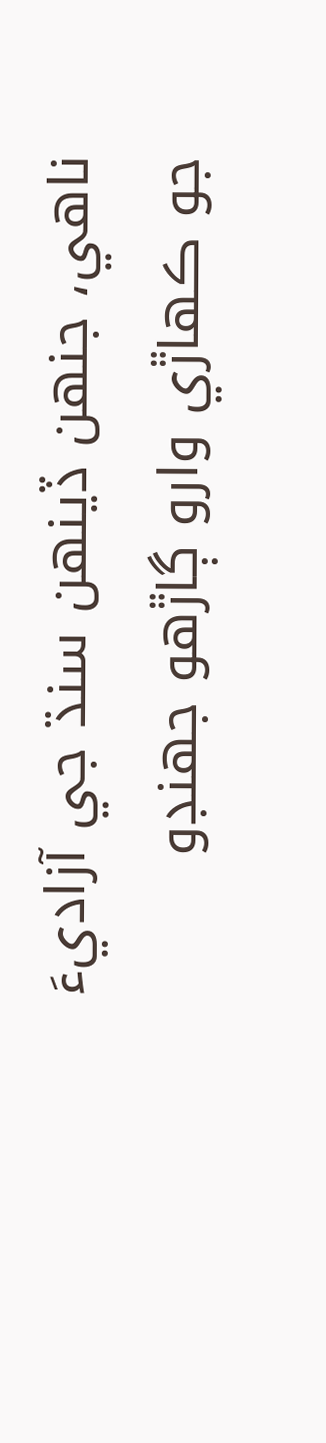ناهي، جنهن ڏينهن سنڌ جي آزاديءَ
جو ڪهاڙي وارو ڳاڙهو جھنڊو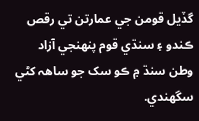گڏيل قومن جي عمارتن تي رقص ڪندو ۽ سنڌي قوم پنهنجي آزاد
وطن سنڌ ۾ ڪو سک جو ساھہ کڻي سگهندي.